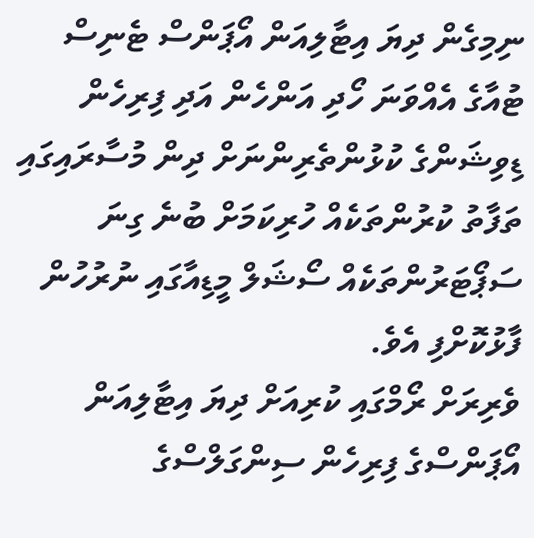ނިމިގެން ދިޔަ އިޓާލިއަން އޯޕަންސް ޓެނިސް ޓުއާގެ އެއްވަނަ ހޯދި އަންހެން އަދި ފިރިހެން ޑިވިޝަންގެ ކުޅުންތެރިންނަށް ދިން މުސާރައިގައި ތަފާތު ކުރުންތަކެއް ހުރިކަމަށް ބުނެ ގިނަ ސަޕޯޓަރުންތަކެއް ސޯޝަލް މީޑިއާގައި ނުރުހުން ފާޅުކޮށްފި އެވެ.
ވެރިރަށް ރޯމްގައި ކުރިއަށް ދިޔަ އިޓާލިއަން އޯޕަންސްގެ ފިރިހެން ސިންގަލްސްގެ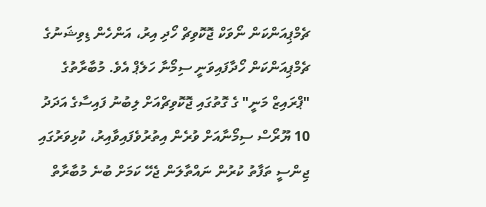ޗެމްޕިއަންކަން ނޯވަކް ޖޮކޮވިޗް ހޯދި އިރު، އަންހެން ޑިވިޝަނުގެ ޗެމްޕިއަންކަން ހޯދާފައިވަނީ ސިމޯނާ ހަލެޕް އެވެ. މުބާރާތުގެ "ޕްރައިޒް މަނީ" ގެ ގޮތުގައި ޖޮކޮވިޗްއަށް ލިބުނު ފައިސާގެ އަދަދު 10 ޔޫރޯސް ސިމޯނާއަށް ވުރެން އިތުރުވެފައިވާއިރު، ކުޅިވަރުގައި ޖިންސީ ތަފާތު ކުރުން ނައްތާލަން ޖެހޭ ކަމަށް ބުނެ މުބާރާތް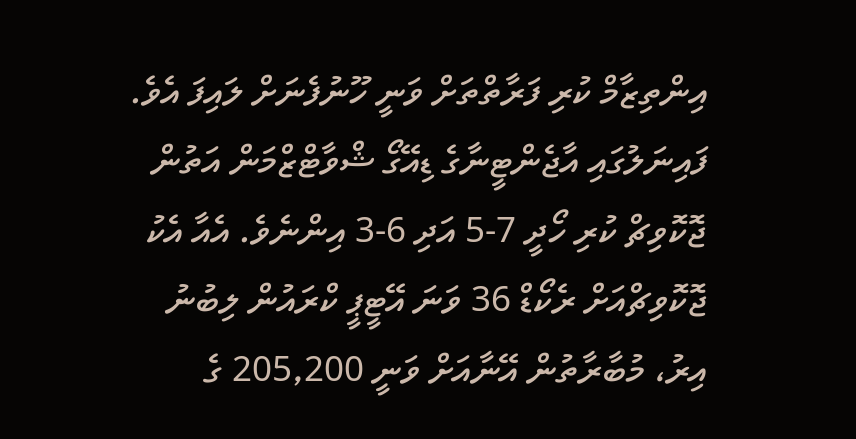އިންތިޒާމް ކުރި ފަރާތްތަށް ވަނީ ހޫނުފެނަށް ލައިފަ އެވެ.
ފައިނަލުގައި އާޖެންޓީނާގެ ޑިއޭގޯ ޝްވާޓްޒްމަން އަތުން ޖޮކޮވިޗް ކުރި ހޯދީ 7-5 އަދި 6-3 އިންނެވެ. އެއާ އެކު ޖޮކޮވިޗްއަށް ރެކޯޑް 36 ވަނަ އޭޓީޕީ ކްރައުން ލިބުނު އިރު، މުބާރާތުން އޭނާއަށް ވަނީ 205,200 ގެ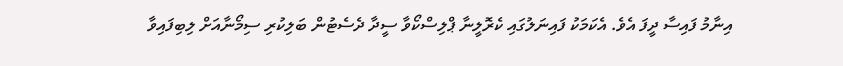އިނާމު ފައިސާ ދީފަ އެވެ. އެކަމަކު ފައިނަލުގައި ކެރޮލީނާ ޕްލިސްކޯވާ ސީދާ ދެސެޓުން ބަލިކުރި ސިމޯނާއަށް ލިބިފައިވާ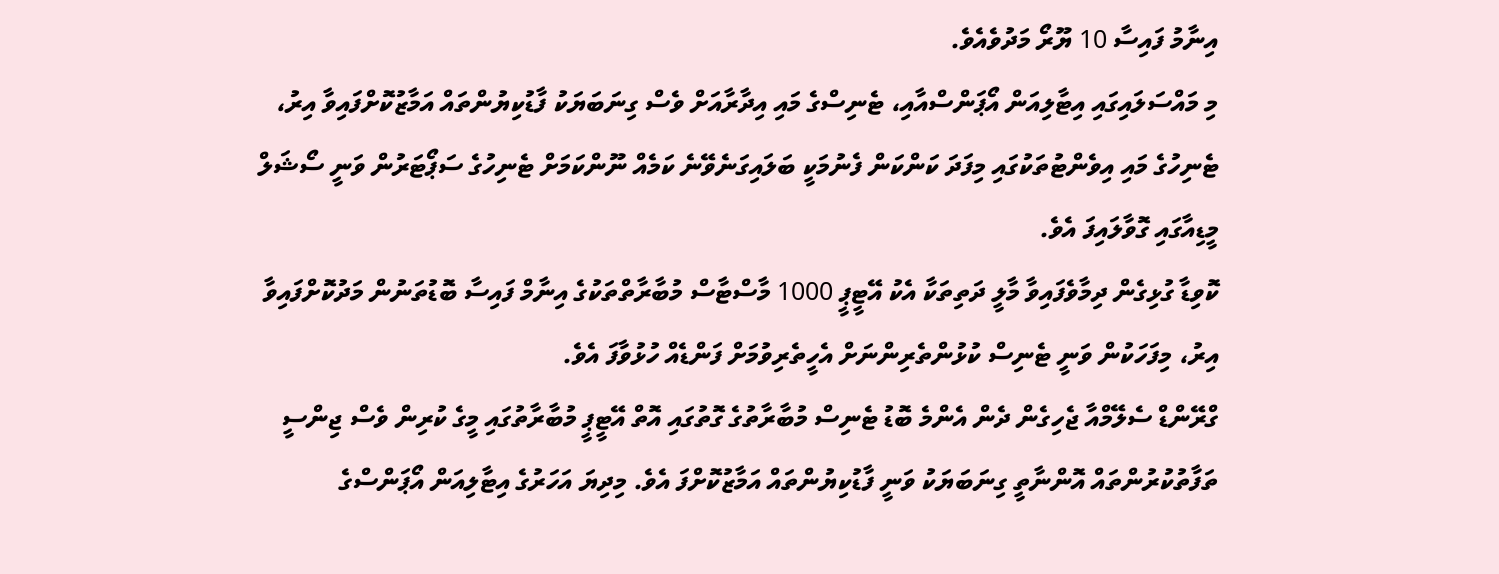އިނާމު ފައިސާ 10 ޔޫރޯ މަދުވެއެވެ.
މި މައްސަލައިގައި އިޓާލިއަން އޯޕަންސްއާއި، ޓެނިސްގެ މައި އިދާރާއަށް ވެސް ގިނަބަޔަކު ފާޑުކިޔުންތައް އަމާޒުކޮށްފައިވާ އިރު، ޓެނިހުގެ މައި އިވެންޓުތަކުގައި މިފަދަ ކަންކަން ފެނުމަކީ ބަލައިގަނެވޭނެ ކަމެއް ނޫންކަމަށް ޓެނިހުގެ ސަޕޯޓަރުން ވަނީ ސޯޝަލް މީޑިއާގައި ގޮވާލައިފަ އެވެ.
ކޮވިޑާ ގުޅިގެން ދިމާވެފައިވާ މާލީ ދަތިތަކާ އެކު އޭޓީޕީ 1000 މާސްޓާސް މުބާރާތްތަކުގެ އިނާމް ފައިސާ ބޮޑުތަނުން މަދުކޮށްފައިވާ އިރު، މިފަހަކުން ވަނީ ޓެނިސް ކުޅުންތެރިންނަށް އެހީތެރިވުމަށް ފަންޑެއް ހުޅުވާފަ އެވެ.
ގްރޭންޑް ސެލޭމްއާ ޖެހިގެން ދެން އެންމެ ބޮޑު ޓެނިސް މުބާރާތުގެ ގޮތުގައި އޮތް އޭޓީޕީ މުބާރާތުގައި މީގެ ކުރިން ވެސް ޖިންސީ ތަފާތުކުރުންތައް އޮންނާތީ ގިނަބަޔަކު ވަނީ ފާޑުކިޔުންތައް އަމާޒުކޮށްފަ އެވެ. މިދިޔަ އަހަރުގެ އިޓާލިއަން އޯޕަންސްގެ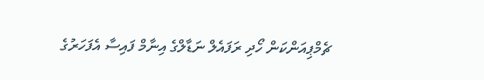ޗެމްޕިއަންކަން ހޯދި ރަފައެލް ނަޑާލްގެ އިނާމް ފައިސާ އެފަހަރުގެ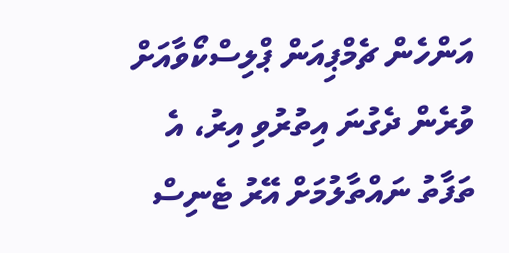އަންހެން ޗެމްޕިއަން ޕްލިސްކޯވާއަށް ވުރެން ދެގުނަ އިތުރުވި އިރު، އެ ތަފާތު ނައްތާލުމަށް އޭރު ޓެނިސް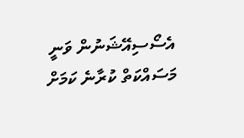އެސޯސިއޭޝަނުން ވަނީ މަސައްކަތް ކުރާނެ ކަމަށް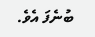ބުނެފަ އެވެ.